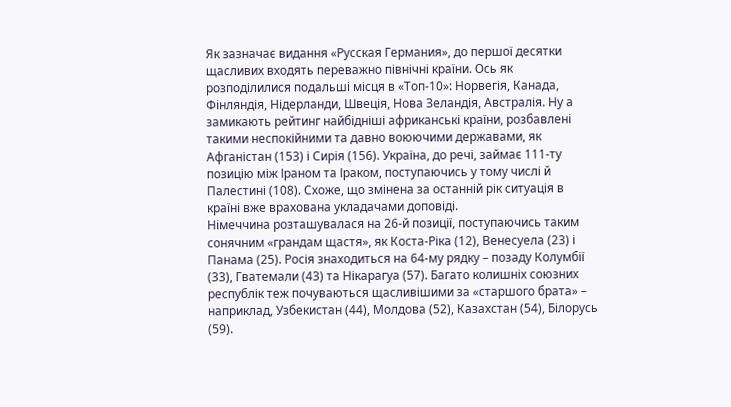Як зазначає видання «Русская Германия», до першої десятки щасливих входять переважно північні країни. Ось як розподілилися подальші місця в «Топ-10»: Норвегія, Канада, Фінляндія, Нідерланди, Швеція, Нова Зеландія, Австралія. Ну а замикають рейтинг найбідніші африканські країни, розбавлені такими неспокійними та давно воюючими державами, як Афганістан (153) і Сирія (156). Україна, до речі, займає 111-ту позицію між Іраном та Іраком, поступаючись у тому числі й Палестині (108). Схоже, що змінена за останній рік ситуація в країні вже врахована укладачами доповіді.
Німеччина розташувалася на 26-й позиції, поступаючись таким сонячним «грандам щастя», як Коста-Ріка (12), Венесуела (23) і Панама (25). Росія знаходиться на 64-му рядку – позаду Колумбії (33), Гватемали (43) та Нікарагуа (57). Багато колишніх союзних республік теж почуваються щасливішими за «старшого брата» – наприклад, Узбекистан (44), Молдова (52), Казахстан (54), Білорусь (59).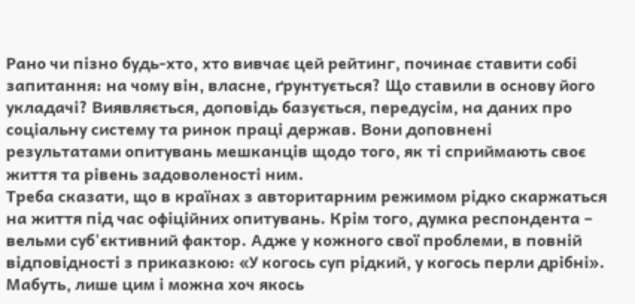Рано чи пізно будь-хто, хто вивчає цей рейтинг, починає ставити собі запитання: на чому він, власне, ґрунтується? Що ставили в основу його укладачі? Виявляється, доповідь базується, передусім, на даних про соціальну систему та ринок праці держав. Вони доповнені результатами опитувань мешканців щодо того, як ті сприймають своє життя та рівень задоволеності ним.
Треба сказати, що в країнах з авторитарним режимом рідко скаржаться на життя під час офіційних опитувань. Крім того, думка респондента – вельми суб'єктивний фактор. Адже у кожного свої проблеми, в повній відповідності з приказкою: «У когось суп рідкий, у когось перли дрібні».
Мабуть, лише цим і можна хоч якось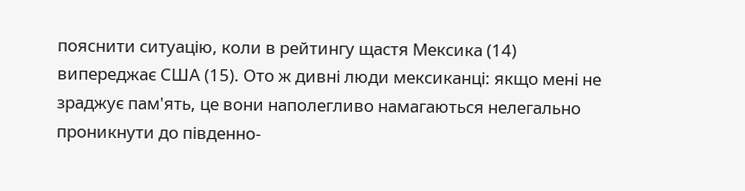пояснити ситуацію, коли в рейтингу щастя Мексика (14) випереджає США (15). Ото ж дивні люди мексиканці: якщо мені не зраджує пам'ять, це вони наполегливо намагаються нелегально проникнути до південно-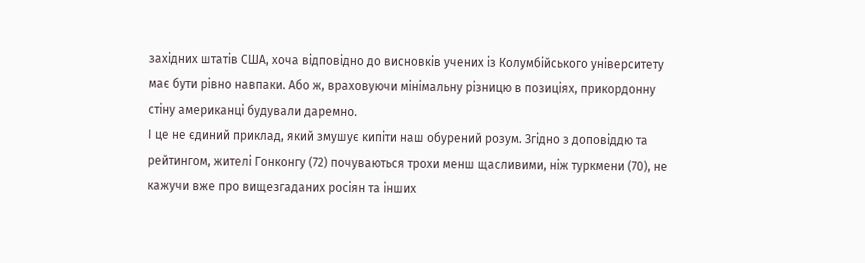західних штатів США, хоча відповідно до висновків учених із Колумбійського університету має бути рівно навпаки. Або ж, враховуючи мінімальну різницю в позиціях, прикордонну стіну американці будували даремно.
І це не єдиний приклад, який змушує кипіти наш обурений розум. Згідно з доповіддю та рейтингом, жителі Гонконгу (72) почуваються трохи менш щасливими, ніж туркмени (70), не кажучи вже про вищезгаданих росіян та інших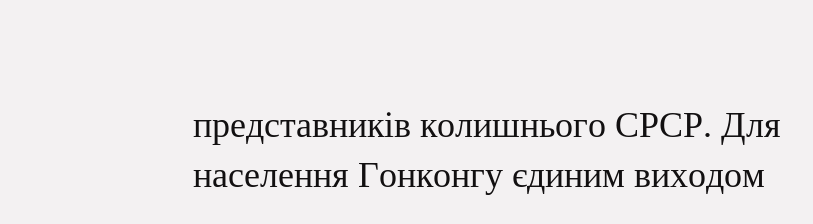представників колишнього СРСР. Для населення Гонконгу єдиним виходом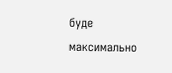буде максимально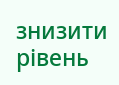знизити рівень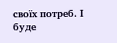своїх потреб. І буде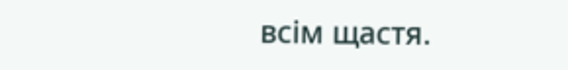всім щастя.